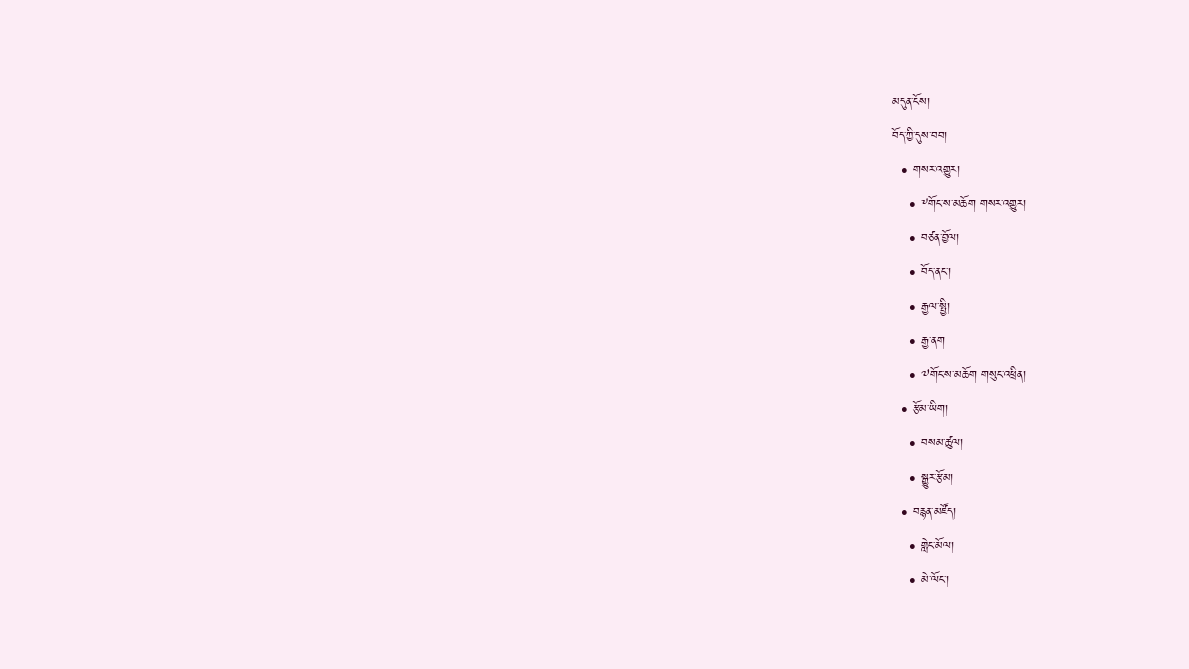མདུན་ངོས།
བོད་ཀྱི་དུས་བབ།
  • གསར་འགྱུར།
    • ༸གོང་ས་མཆོག གསར་འགྱུར།
    • བཙན་བྱོལ།
    • བོད་ནང་།
    • རྒྱལ་སྤྱི།
    • རྒྱ་ནག
    • ༧གོང་ས་མཆོག གསུང་འཕྲིན།
  • རྩོམ་ཡིག།
    • བསམ་ཚུལ།
    • སྒྱུར་རྩོམ།
  • བརྙན་མཛོད།
    • གླེང་མོལ།
    • མེ་ལོང་།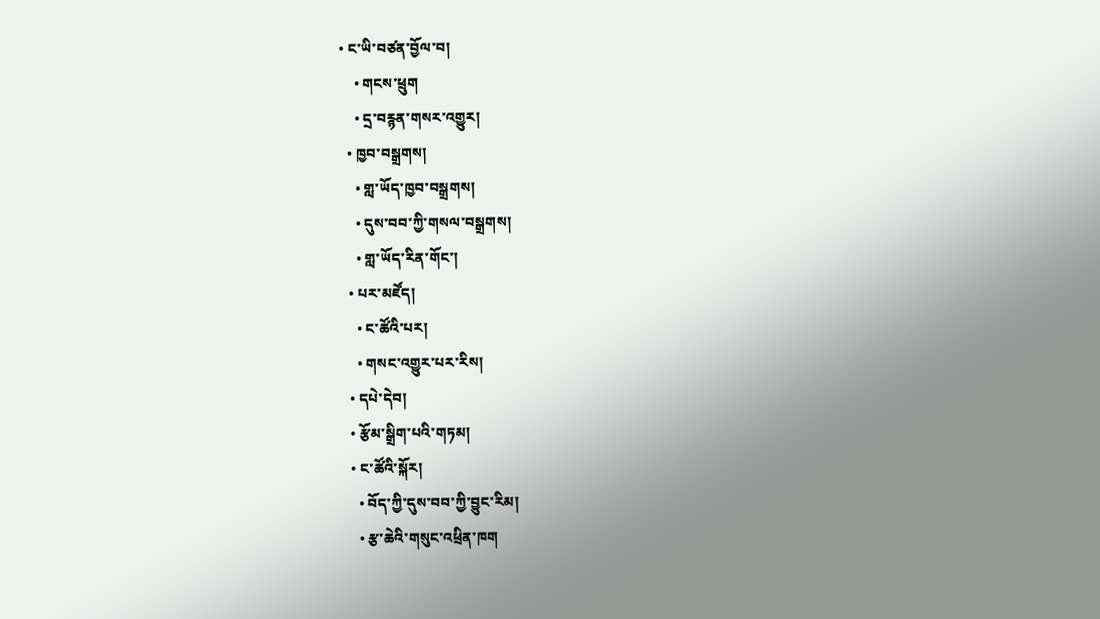• ང་ཡི་བཙན་བྱོལ་བ།
    • གངས་ཕྲུག
    • དྲ་བརྙན་གསར་འགྱུར།
  • ཁྱབ་བསྒྲགས།
    • གླ་ཡོད་ཁྱབ་བསྒྲགས།
    • དུས་བབ་ཀྱི་གསལ་བསྒྲགས།
    • གླ་ཡོད་རིན་གོང་།
  • པར་མཛོད།
    • ང་ཚོའི་པར།
    • གསང་འགྱུར་པར་རིས།
  • དཔེ་དེབ།
  • རྩོམ་སྒྲིག་པའི་གཏམ།
  • ང་ཚོའི་སྐོར།
    • བོད་ཀྱི་དུས་བབ་ཀྱི་བྱུང་རིམ།
    • རྩ་ཆེའི་གསུང་འཕྲིན་ཁག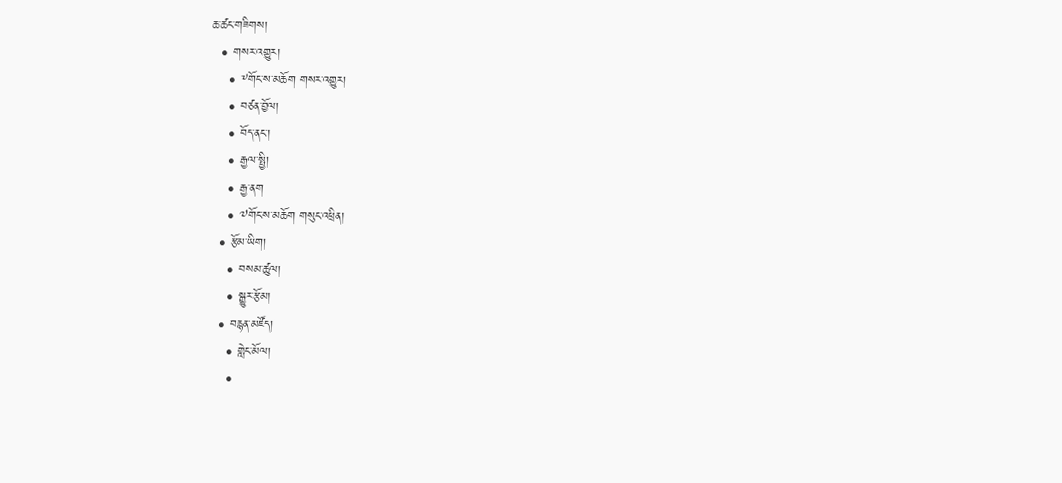ཆ་ཚང་གཟིགས།
  • གསར་འགྱུར།
    • ༸གོང་ས་མཆོག གསར་འགྱུར།
    • བཙན་བྱོལ།
    • བོད་ནང་།
    • རྒྱལ་སྤྱི།
    • རྒྱ་ནག
    • ༧གོང་ས་མཆོག གསུང་འཕྲིན།
  • རྩོམ་ཡིག།
    • བསམ་ཚུལ།
    • སྒྱུར་རྩོམ།
  • བརྙན་མཛོད།
    • གླེང་མོལ།
    •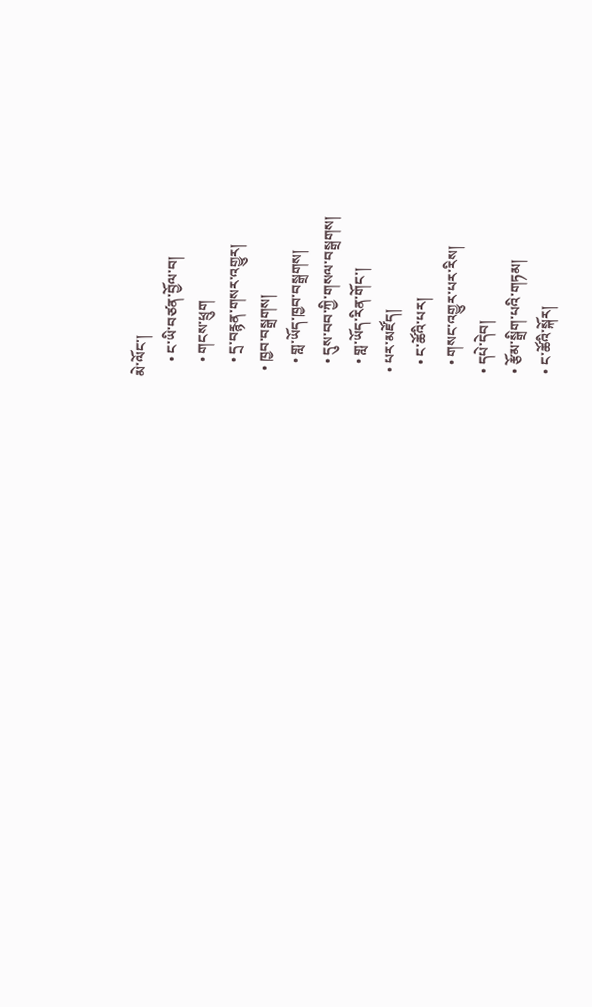མེ་ལོང་།
    • ང་ཡི་བཙན་བྱོལ་བ།
    • གངས་ཕྲུག
    • དྲ་བརྙན་གསར་འགྱུར།
  • ཁྱབ་བསྒྲགས།
    • གླ་ཡོད་ཁྱབ་བསྒྲགས།
    • དུས་བབ་ཀྱི་གསལ་བསྒྲགས།
    • གླ་ཡོད་རིན་གོང་།
  • པར་མཛོད།
    • ང་ཚོའི་པར།
    • གསང་འགྱུར་པར་རིས།
  • དཔེ་དེབ།
  • རྩོམ་སྒྲིག་པའི་གཏམ།
  • ང་ཚོའི་སྐོར།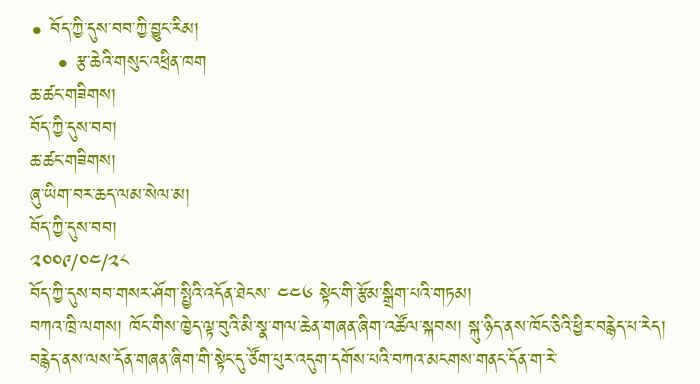• བོད་ཀྱི་དུས་བབ་ཀྱི་བྱུང་རིམ།
    • རྩ་ཆེའི་གསུང་འཕྲིན་ཁག
ཆ་ཚང་གཟིགས།
བོད་ཀྱི་དུས་བབ།
ཆ་ཚང་གཟིགས།
ཞུ་ཡིག་བར་ཆད་ལམ་སེལ་མ།
བོད་ཀྱི་དུས་བབ།
༢༠༠༩/༠༤/༢༨
བོད་ཀྱི་དུས་བབ་གསར་ཤོག་སྤྱིའི་འདོན་ཐེངས་ ༤༤༦ སྟེང་གི་རྩོམ་སྒྲིག་པའི་གཏམ།
བཀའ་ཁྲི་ལགས། ཁོང་གིས་ཁྱེད་ལྟ་བུའི་མི་སྣ་གལ་ཆེན་གཞན་ཞིག་འཚོལ་སྐབས། སྐུ་ཉིད་ནས་ཁོང་ཅིའི་ཕྱིར་བརྙེད་པ་རེད། བརྙེད་ནས་ལས་དོན་གཞན་ཞིག་གི་སྟེང་དུ་ཙོག་པུར་འདུག་དགོས་པའི་བཀའ་མངགས་གནང་དོན་ག་རེ་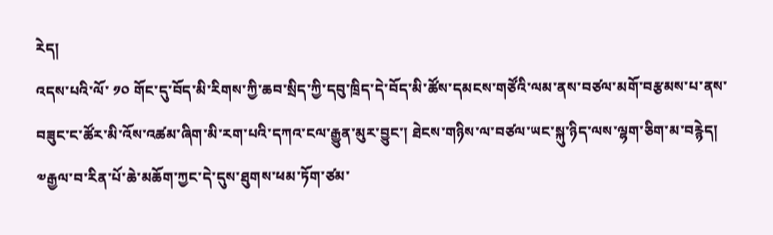རེད།
འདས་པའི་ལོ་ ༡༠ གོང་དུ་བོད་མི་རིགས་ཀྱི་ཆབ་སྲིད་ཀྱི་དབུ་ཁྲིད་དེ་བོད་མི་ཚོས་དམངས་གཙོའི་ལམ་ནས་བཙལ་མགོ་བརྩམས་པ་ནས་བཟུང་ང་ཚོར་མི་འོས་འཚམ་ཞིག་མི་རག་པའི་དཀའ་ངལ་རྒྱུན་མུར་བྱུང་། ཐེངས་གཉིས་ལ་བཙལ་ཡང་སྐུ་ཉིད་ལས་ལྷག་ཅིག་མ་བརྙེད། ༧རྒྱལ་བ་རིན་པོ་ཆེ་མཆོག་ཀྱང་དེ་དུས་ཐུགས་ཕམ་ཏོག་ཙམ་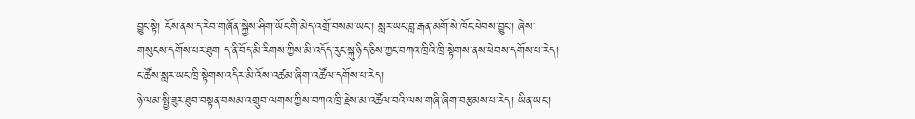བྱུང་སྟེ། ངོས་ནས་ད་རེབ་གཞོན་སྐྱེས་ཤིག་ཡོང་གི་མེད་འགྲོ་བསམ་ཡང་། སླར་ཡང་བླ་རྒན་མགོ་སེ་ཁོང་ཕེབས་བྱུང་། ཞེས་གསུངས་དགོས་པར་ཐུག ད་ནི་བོད་མི་རིགས་ཀྱིས་མི་འདོད་རུང་སྐུ་ཉིད་ཅིས་ཀྱང་བཀའ་ཁྲིའི་ཁྲི་སྟེགས་ནས་ཕེབས་དགོས་པ་རེད། ང་ཚོས་སླར་ཡང་ཁྲི་སྟེགས་འདིར་མི་འོས་འཚམ་ཞིག་འཚོལ་དགོས་པ་རེད།
ཉེ་ལམ་སྤྱི་ཟུར་ཐུབ་བསྟན་བསམ་འགྲུབ་ལགས་ཀྱིས་བཀའ་ཁྲི་རྗེས་མ་འཚོལ་བའི་ལས་གཞི་ཞིག་བརྩམས་པ་རེད། ཡིན་ཡང་།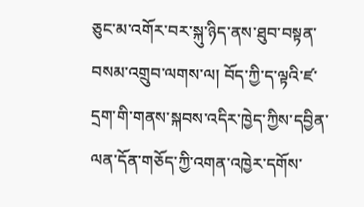ཅུང་མ་འགོར་བར་སྐུ་ཉིད་ནས་ཐུབ་བསྟན་བསམ་འགྲུབ་ལགས་ལ། བོད་ཀྱི་ད་ལྟའི་ཛ་དྲག་གི་གནས་སྐབས་འདིར་ཁྱེད་ཀྱིས་དབྱིན་ལན་དོན་གཅོད་ཀྱི་འགན་འཁྱེར་དགོས་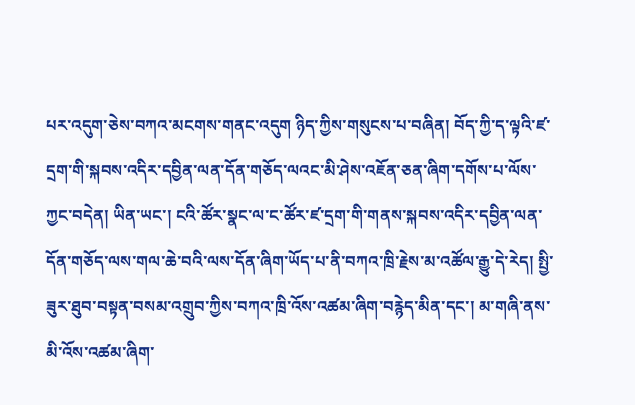པར་འདུག་ཅེས་བཀའ་མངགས་གནང་འདུག ཉིད་ཀྱིས་གསུངས་པ་བཞིན། བོད་ཀྱི་ད་ལྟའི་ཛ་དྲག་གི་སྐབས་འདིར་དབྱིན་ལན་དོན་གཅོད་ལའང་མི་ཤེས་འཇོན་ཅན་ཞིག་དགོས་པ་ལོས་ཀྱང་བདེན། ཡིན་ཡང་། ངའི་ཚོར་སྣང་ལ་ང་ཚོར་ཛ་དྲག་གི་གནས་སྐབས་འདིར་དབྱིན་ལན་དོན་གཅོད་ལས་གལ་ཆེ་བའི་ལས་དོན་ཞིག་ཡོད་པ་ནི་བཀའ་ཁྲི་རྗེས་མ་འཚོལ་རྒྱུ་དེ་རེད། སྤྱི་ཟུར་ཐུབ་བསྟན་བསམ་འགྲུབ་ཀྱིས་བཀའ་ཁྲི་འོས་འཚམ་ཞིག་བརྙེད་མིན་དང་། མ་གཞི་ནས་མི་འོས་འཚམ་ཞིག་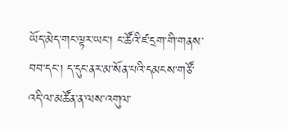ཡོད་མེད་གང་ལྟར་ཡང་། ང་ཚོའི་ཛ་དྲག་གི་གནས་བབ་དང་། ད་དུང་ནར་མ་སོན་པའི་དམངས་གཙོ་འདི་ལ་མཚོན་ན་ལས་འགུལ་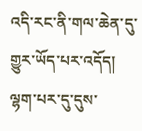འདི་རང་ནི་གལ་ཆེན་དུ་གྱུར་ཡོད་པར་འདོད། ལྷག་པར་དུ་དུས་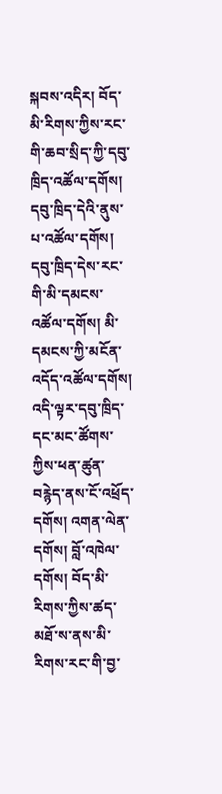སྐབས་འདིར། བོད་མི་རིགས་ཀྱིས་རང་གི་ཆབ་སྲིད་ཀྱི་དབུ་ཁྲིད་འཚོལ་དགོས། དབུ་ཁྲིད་དེའི་ནུས་པ་འཚོལ་དགོས། དབུ་ཁྲིད་དེས་རང་གི་མི་དམངས་འཚོལ་དགོས། མི་དམངས་ཀྱི་མངོན་འདོད་འཚོལ་དགོས། འདི་ལྟར་དབུ་ཁྲིད་དང་མང་ཚོགས་ཀྱིས་ཕན་ཚུན་བརྙེད་ནས་ངོ་འཕྲོད་དགོས། འགན་ལེན་དགོས། བློ་འཁེལ་དགོས། བོད་མི་རིགས་ཀྱིས་ཚད་མཐོ་ས་ནས་མི་རིགས་རང་གི་བྱ་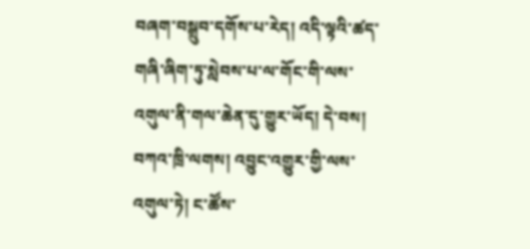བཞག་བསྒྲུབ་དགོས་པ་རེད། འདི་ལྟའི་ཚད་གཞི་ཞིག་ཏུ་སླེབས་པ་ལ་གོང་གི་ལས་འགུལ་ནི་གལ་ཆེན་དུ་གྱུར་ཡོད། དེ་བས། བཀའ་ཁྲི་ལགས། འབྱུང་འགྱུར་གྱི་ལས་འགུལ་ཏེ། ང་ཚོས་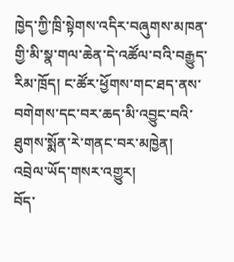ཁྱེད་ཀྱི་ཁྲི་སྟེགས་འདིར་བཞུགས་མཁན་གྱི་མི་སྣ་གལ་ཆེན་དེ་འཚོལ་བའི་བརྒྱུད་རིམ་ཁྲོད། ང་ཚོར་ཕྱོགས་གང་ཐད་ནས་བགེགས་དང་བར་ཆད་མི་འབྱུང་བའི་ཐུགས་སྨོན་རེ་གནང་བར་མཁྱེན།
འབྲེལ་ཡོད་གསར་འགྱུར།
བོད་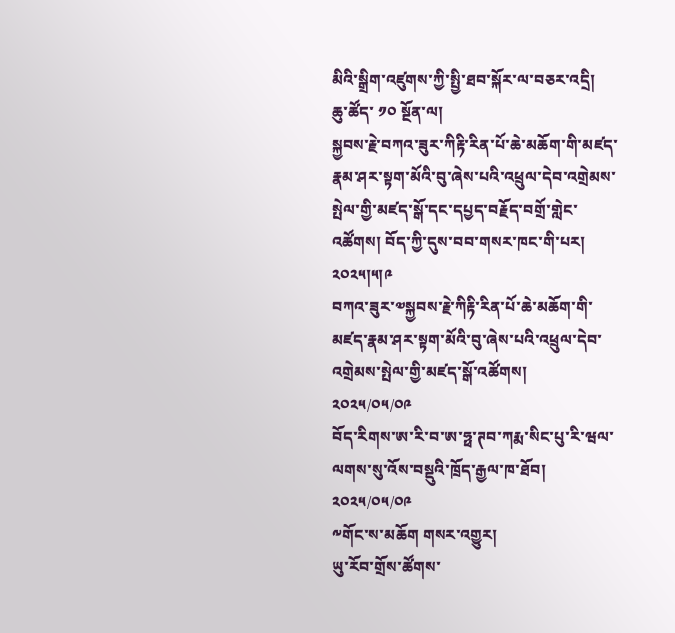མིའི་སྒྲིག་འཛུགས་ཀྱི་སྤྱི་ཐབ་སྐོར་ལ་བཅར་འདྲི།
ཆུ་ཚོད་ ༡༠ སྔོན་ལ།
སྐྱབས་རྗེ་བཀའ་ཟུར་ཀིརྟི་རིན་པོ་ཆེ་མཆོག་གི་མཛད་རྣམ་ཤར་སྟག་མོའི་བུ་ཞེས་པའི་འཕྲུལ་དེབ་འགྲེམས་སྤེལ་གྱི་མཛད་སྒོ་དང་དཔྱད་བརྗོད་བགྲོ་གླེང་འཚོགས། བོད་ཀྱི་དུས་བབ་གསར་ཁང་གི་པར། ༢༠༢༥།༥།༩
བཀའ་ཟུར་༧སྐྱབས་རྗེ་ཀིརྟི་རིན་པོ་ཆེ་མཆོག་གི་མཛད་རྣམ་ཤར་སྟག་མོའི་བུ་ཞེས་པའི་འཕྲུལ་དེབ་འགྲེམས་སྤེལ་གྱི་མཛད་སྒོ་འཚོགས།
༢༠༢༥/༠༥/༠༩
བོད་རིགས་ཨ་རི་བ་ཨ་ཧྥ་ཊབ་ཀརྨ་སིང་པུ་རི་ཝལ་ལགས་སུ་འོས་བསྡུའི་ཁྲོད་རྒྱལ་ཁ་ཐོབ།
༢༠༢༥/༠༥/༠༩
༸གོང་ས་མཆོག གསར་འགྱུར།
ཡུ་རོབ་གྲོས་ཚོགས་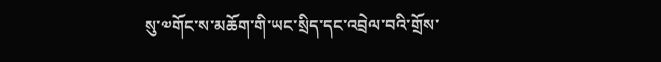སུ་༧གོང་ས་མཆོག་གི་ཡང་སྲིད་དང་འབྲེལ་བའི་གྲོས་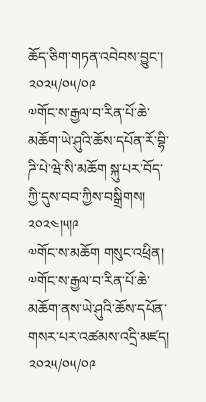ཆོད་ཅིག་གཏན་འབེབས་བྱུང་།
༢༠༢༥/༠༥/༠༩
༧གོང་ས་རྒྱལ་བ་རིན་པོ་ཆེ་མཆོག་ཡེ་ཤུའི་ཆོས་དཔོན་རོ་བྷི་ཌི་པེ་ཝེ་སི་མཆོག སྐུ་པར་བོད་ཀྱི་དུས་བབ་ཀྱིས་བསྒྲིགས། ༢༠༢༤།༥།༩
༧གོང་ས་མཆོག གསུང་འཕྲིན།
༧གོང་ས་རྒྱལ་བ་རིན་པོ་ཆེ་མཆོག་ནས་ཡེ་ཤུའི་ཆོས་དཔོན་གསར་པར་འཚམས་འདྲི་མཛད།
༢༠༢༥/༠༥/༠༩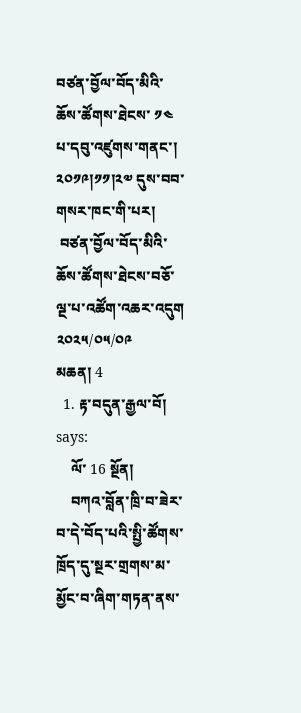བཙན་བྱོལ་བོད་མིའི་ཆོས་ཚོགས་ཐེངས་ ༡༤ པ་དབུ་འཛུགས་གནང་། ༢༠༡༩།༡༡།༢༧ དུས་བབ་གསར་ཁང་གི་པར།
 བཙན་བྱོལ་བོད་མིའི་ཆོས་ཚོགས་ཐེངས་བཅོ་ལྔ་པ་འཚོག་འཆར་འདུག
༢༠༢༥/༠༥/༠༩
མཆན། 4
  1. རྟ་བདུན་རྒྱལ་བོ། says:
    ལོ་ 16 སྔོན།
    བཀའ་བློན་ཁྲི་བ་ཟེར་བ་དེ་བོད་པའི་སྤྱི་ཚོགས་ཁྲོད་དུ་སྔར་གྲགས་མ་མྱོང་བ་ཞིག་གཏན་ནས་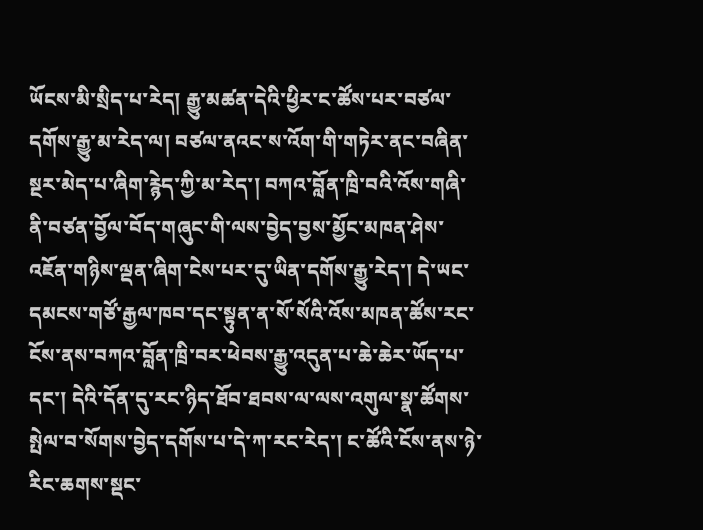ཡོངས་མི་སྲིད་པ་རེད། རྒྱུ་མཚན་དེའི་ཕྱིར་ང་ཚོས་པར་བཙལ་དགོས་རྒྱུ་མ་རེད་ལ། བཙལ་ནའང་ས་འོག་གི་གཏེར་ནང་བཞིན་སྔར་མེད་པ་ཞིག་རྙེད་ཀྱི་མ་རེད་། བཀའ་བློན་ཁྲི་བའི་འོས་གཞི་ནི་བཙན་བྱོལ་བོད་གཞུང་གི་ལས་བྱེད་བྱས་མྱོང་མཁན་ཤེས་འཇོན་གཉིས་ལྡན་ཞིག་ངེས་པར་དུ་ཡིན་དགོས་རྒྱུ་རེད་། དེ་ཡང་དམངས་གཙོ་རྒྱལ་ཁབ་དང་སྟུན་ན་སོ་སོའི་འོས་མཁན་ཚོས་རང་ངོས་ནས་བཀའ་བློན་ཁྲི་བར་ཕེབས་རྒྱུ་འདུན་པ་ཆེ་ཆེར་ཡོད་པ་དང་། དེའི་དོན་དུ་རང་ཉིད་ཐོབ་ཐབས་ལ་ལས་འགུལ་སྣ་ཚོགས་སྤེལ་བ་སོགས་བྱེད་དགོས་པ་དེ་ཀ་རང་རེད་། ང་ཚོའི་ངོས་ནས་ཉེ་རིང་ཆགས་སྡང་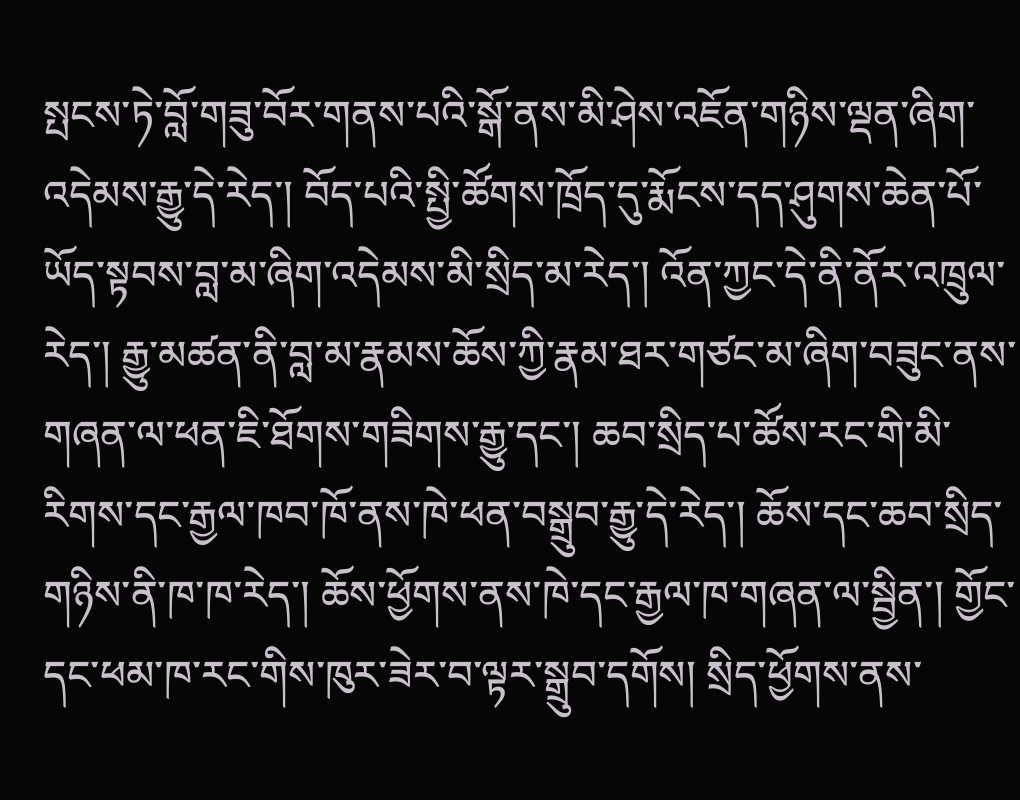སྤངས་ཏེ་བློ་གཟུ་བོར་གནས་པའི་སྒོ་ནས་མི་ཤེས་འཇོན་གཉིས་ལྡན་ཞིག་འདེམས་རྒྱུ་དེ་རེད་། བོད་པའི་སྤྱི་ཚོགས་ཁྲོད་དུ་རྨོངས་དད་ཤུགས་ཆེན་པོ་ཡོད་སྟབས་བླ་མ་ཞིག་འདེམས་མི་སྲིད་མ་རེད་། འོན་ཀྱང་དེ་ནི་ནོར་འཁྲུལ་རེད་། རྒྱུ་མཚན་ནི་བླ་མ་རྣམས་ཆོས་ཀྱི་རྣམ་ཐར་གཙང་མ་ཞིག་བཟུང་ནས་གཞན་ལ་ཕན་ཇི་ཐོགས་གཟིགས་རྒྱུ་དང་། ཆབ་སྲིད་པ་ཚོས་རང་གི་མི་རིགས་དང་རྒྱལ་ཁབ་ཁོ་ནས་ཁེ་ཕན་བསྒྲུབ་རྒྱུ་དེ་རེད་། ཆོས་དང་ཆབ་སྲིད་གཉིས་ནི་ཁ་ཁ་རེད་། ཆོས་ཕྱོགས་ནས་ཁེ་དང་རྒྱལ་ཁ་གཞན་ལ་སྦྱིན་། གྱོང་དང་ཕམ་ཁ་རང་གིས་ཁུར་ཟེར་བ་ལྟར་སྒྲུབ་དགོས། སྲིད་ཕྱོགས་ནས་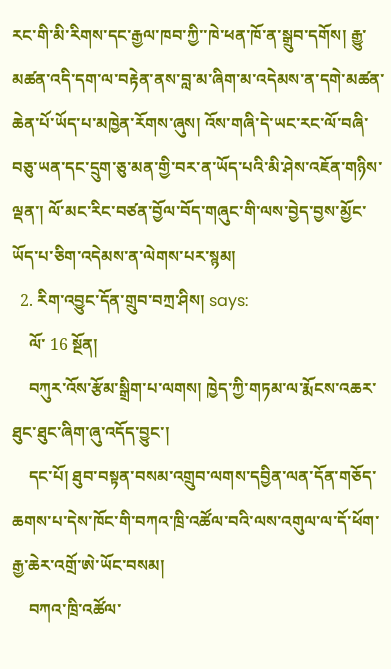རང་གི་མི་རིགས་དང་རྒྱལ་ཁབ་ཀྱི་་ཁེ་ཕན་ཁོ་ན་སྒྲུབ་དགོས། རྒྱུ་མཚན་འདི་དག་ལ་བརྟེན་ནས་བླ་མ་ཞིག་མ་འདེམས་ན་དགེ་མཚན་ཆེན་པོ་ཡོད་པ་མཁྱེན་རོགས་ཞུས། འོས་གཞི་དེ་ཡང་རང་ལོ་བཞི་བཅུ་ཡན་དང་དྲུག་ཅུ་མན་གྱི་བར་ན་ཡོད་པའི་མི་ཤེས་འཇོན་གཉིས་ལྡན་། ལོ་མང་རིང་བཙན་བྱོལ་བོད་གཞུང་གི་ལས་བྱེད་བྱས་མྱོང་ཡོད་པ་ཅིག་འདེམས་ན་ལེགས་པར་སྙམ།
  2. རིག་འབྱུང་དོན་གྲུབ་བཀྲ་ཤིས། says:
    ལོ་ 16 སྔོན།
    བཀུར་འོས་རྩོམ་སྒྲིག་པ་ལགས། ཁྱེད་ཀྱི་གཏམ་ལ་རྨོངས་འཆར་ཐུང་ཐུང་ཞིག་ཞུ་འདོད་བྱུང་།
    དང་པོ། ཐུབ་བསྟན་བསམ་འགྲུབ་ལགས་དབྱིན་ལན་དོན་གཅོད་ཆགས་པ་དེས་ཁོང་གི་བཀའ་ཁྲི་འཚོལ་བའི་ལས་འགུལ་ལ་དོ་ཕོག་རྒྱ་ཆེར་འགྲོ་ཨེ་ཡོང་བསམ།
    བཀའ་ཁྲི་འཚོལ་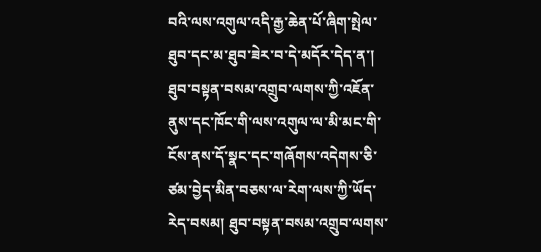བའི་ལས་འགུལ་འདི་རྒྱ་ཆེན་པོ་ཞིག་སྤེལ་ཐུབ་དང་མ་ཐུབ་ཟེར་བ་དེ་མདོར་དེད་ན་། ཐུབ་བསྟན་བསམ་འགྲུབ་ལགས་ཀྱི་འཇོན་ནུས་དང་ཁོང་གི་ལས་འགུལ་ལ་མི་མང་གི་ངོས་ནས་དོ་སྣང་དང་གཞོགས་འདེགས་ཅི་ཙམ་བྱེད་མིན་བཅས་ལ་རེག་ལས་ཀྱི་ཡོད་རེད་བསམ། ཐུབ་བསྟན་བསམ་འགྲུབ་ལགས་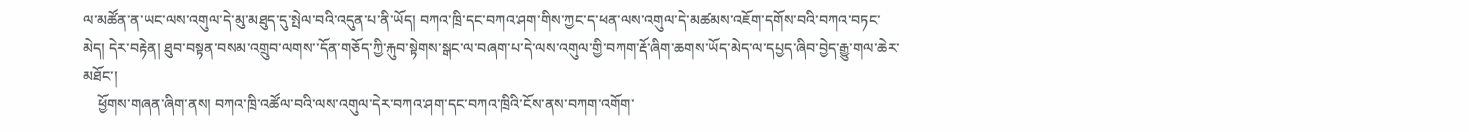ལ་མཚོན་ན་ཡང་ལས་འགུལ་དེ་མུ་མཐུད་དུ་སྤེལ་བའི་འདུན་པ་ནི་ཡོད། བཀའ་ཁྲི་དང་བཀའ་ཤག་གིས་ཀྱང་ད་ཕན་ལས་འགུལ་དེ་མཚམས་འཇོག་དགོས་བའི་བཀའ་བཏང་མེད། དེར་བརྟེན། ཐུབ་བསྟན་བསམ་འགྲུབ་ལགས་་དོན་གཅོད་ཀྱི་རྐུབ་སྟེགས་སྒང་ལ་བཞག་པ་དེ་ལས་འགུལ་གྱི་བཀག་རྡོ་ཞིག་ཆགས་ཡོད་མེད་ལ་དཔྱད་ཞིབ་བྱེད་རྒྱུ་གལ་ཆེར་མཐོང་།
    ཕྱོགས་གཞན་ཞིག་ནས། བཀའ་ཁྲི་འཚོལ་བའི་ལས་འགུལ་དེར་བཀའ་ཤག་དང་བཀའ་ཁྲིའི་ངོས་ནས་བཀག་འགོག་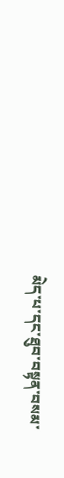མེད་པ་དང་ཐུབ་བསྟན་བསམ་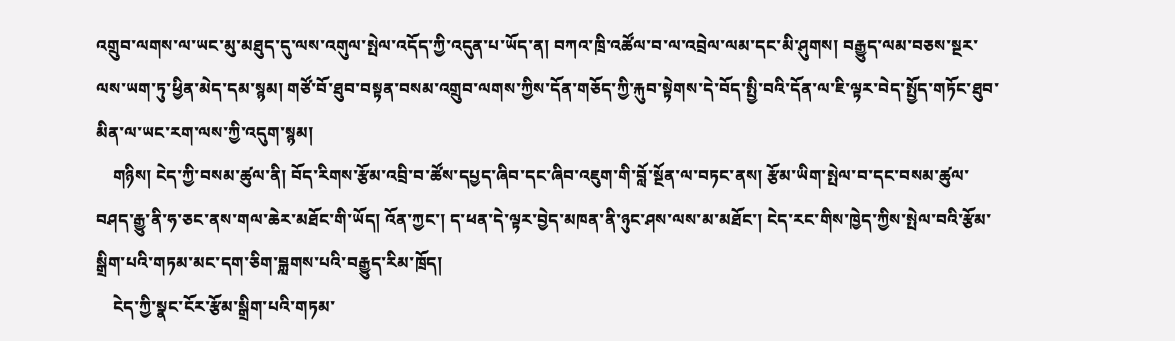འགྲུབ་ལགས་ལ་ཡང་མུ་མཐུད་དུ་ལས་འགུལ་སྤེལ་འདོད་ཀྱི་འདུན་པ་ཡོད་ན། བཀའ་ཁྲི་འཚོལ་བ་ལ་འབྲེལ་ལམ་དང་མི་ཤུགས། བརྒྱུད་ལམ་བཅས་སྔར་ལས་ཡག་ཏུ་ཕྱིན་མེད་དམ་སྙམ། གཙོ་བོ་ཐུབ་བསྟན་བསམ་འགྲུབ་ལགས་ཀྱིས་དོན་གཅོད་ཀྱི་རྐུབ་སྟེགས་དེ་བོད་སྤྱི་བའི་དོན་ལ་ཇི་ལྟར་བེད་སྤྱོད་གཏོང་ཐུབ་མིན་ལ་ཡང་རག་ལས་ཀྱི་འདུག་སྙམ།
    གཉིས། ངེད་ཀྱི་བསམ་ཚུལ་ནི། བོད་རིགས་རྩོམ་འབྲི་བ་ཚོས་དཔྱད་ཞིབ་དང་ཞིབ་འཇུག་གི་བློ་སྔོན་ལ་བཏང་ནས། རྩོམ་ཡིག་སྤེལ་བ་དང་བསམ་ཚུལ་བཤད་རྒྱུ་ནི་ཧ་ཅང་ནས་གལ་ཆེར་མཐོང་གི་ཡོད། འོན་ཀྱང་། ད་ཕན་དེ་ལྟར་བྱེད་མཁན་ནི་ཉུང་ཤས་ལས་མ་མཐོང་། ངེད་རང་གིས་ཁྱེད་ཀྱིས་སྤེལ་བའི་རྩོམ་སྒྲིག་པའི་གཏམ་མང་དག་ཅིག་བྐླགས་པའི་བརྒྱུད་རིམ་ཁྲོད།
    ངེད་ཀྱི་སྣང་ངོར་རྩོམ་སྒྲིག་པའི་གཏམ་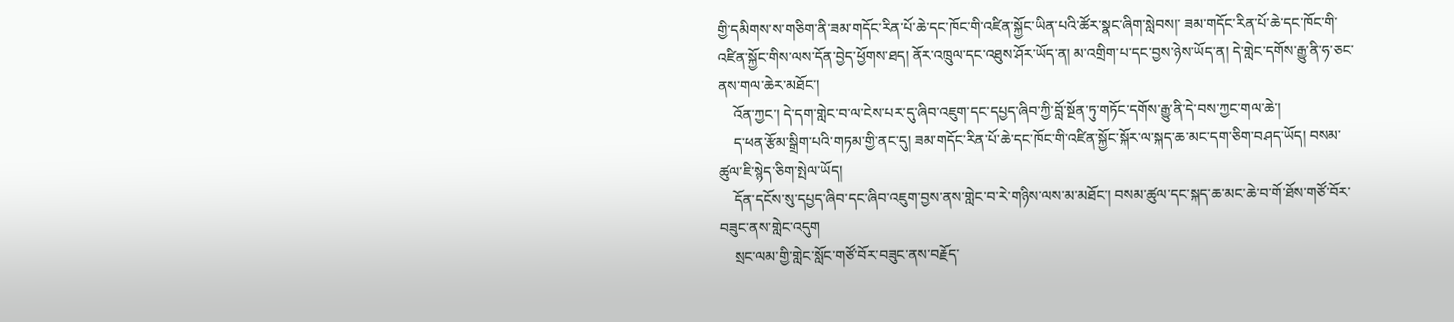གྱི་དམིགས་ས་གཅིག་ནི་ཟམ་གདོང་རིན་པོ་ཆེ་དང་ཁོང་གི་འཛིན་སྐྱོང་ཡིན་པའི་ཚོར་སྣང་ཞིག་སླེབས།་ ཟམ་གདོང་རིན་པོ་ཆེ་དང་ཁོང་གི་འཛིན་སྐྱོང་གིས་ལས་དོན་བྱེད་ཕྱོགས་ཐད། ནོར་འཁྲུལ་དང་འཐུས་ཤོར་ཡོད་ན། མ་འགྲིག་པ་དང་བྱས་ཉེས་ཡོད་ན། དེ་གླེང་དགོས་རྒྱུ་ནི་ཧ་ཅང་ནས་གལ་ཆེར་མཐོང་།
    འོན་ཀྱང་། དེ་དག་གླེང་བ་ལ་ངེས་པར་དུ་ཞིབ་འཇུག་དང་དཔྱད་ཞིབ་ཀྱི་བློ་སྔོན་ཏུ་གཏོང་དགོས་རྒྱུ་ནི་དེ་བས་ཀྱང་གལ་ཆེ་།
    ད་ཕན་རྩོམ་སྒྲིག་པའི་གཏམ་གྱི་ནང་དུ། ཟམ་གདོང་རིན་པོ་ཆེ་དང་ཁོང་གི་འཛིན་སྐྱོང་སྐོར་ལ་སྐད་ཆ་མང་དག་ཅིག་བཤད་ཡོད། བསམ་ཚུལ་ཇི་སྙེད་ཅིག་སྤེལ་ཡོད།
    དོན་དངོས་སུ་དཔྱད་ཞིབ་དང་ཞིབ་འཇུག་བྱས་ནས་གླེང་བ་རེ་གཉིས་ལས་མ་མཐོང་། བསམ་ཚུལ་དང་སྐད་ཆ་མང་ཆེ་བ་གོ་ཐོས་གཙོ་བོར་བཟུང་ནས་གླེང་འདུག
    སྲང་ལམ་གྱི་གླེང་སློང་གཙོ་བོར་བཟུང་ནས་བརྗོད་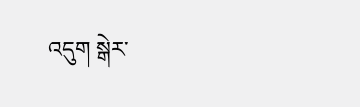འདུག སྒེར་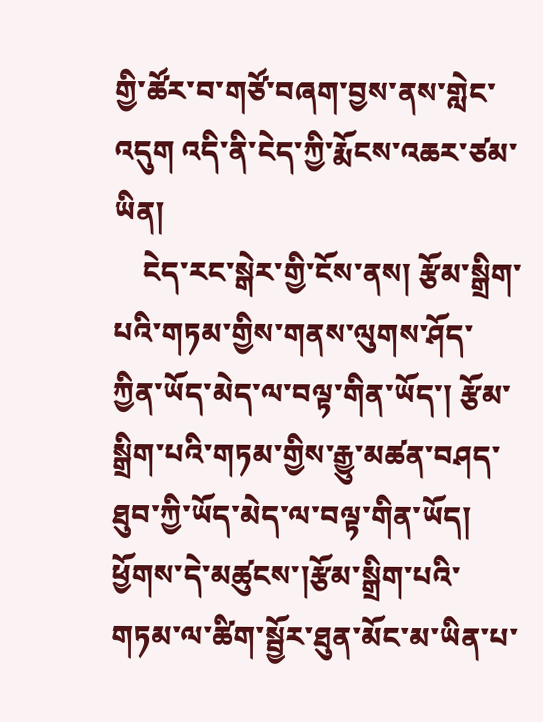གྱི་ཚོར་བ་གཙོ་བཞག་བྱས་ནས་གླེང་འདུག འདི་ནི་ངེད་ཀྱི་རྨོངས་འཆར་ཙམ་ཡིན།
    ངེད་རང་སྒེར་གྱི་ངོས་ནས། རྩོམ་སྒྲིག་པའི་གཏམ་གྱིས་གནས་ལུགས་ཤོད་ཀྱིན་ཡོད་མེད་ལ་བལྟ་གིན་ཡོད་། རྩོམ་སྒྲིག་པའི་གཏམ་གྱིས་རྒྱུ་མཚན་བཤད་ཐུབ་ཀྱི་ཡོད་མེད་ལ་བལྟ་གིན་ཡོད། ཕྱོགས་དེ་མཚུངས་།རྩོམ་སྒྲིག་པའི་གཏམ་ལ་ཚིག་སྦྱོར་ཐུན་མོང་མ་ཡིན་པ་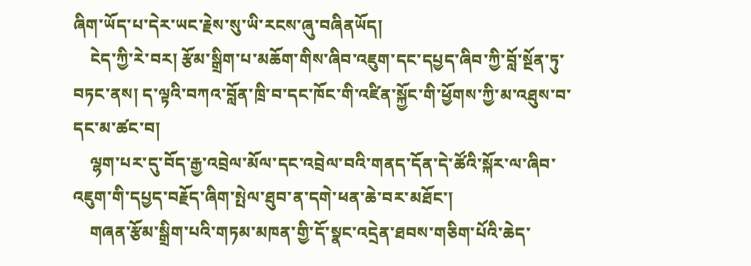ཞིག་ཡོད་པ་དེར་ཡང་རྗེས་སུ་ཡི་རངས་ཞུ་བཞིནཡོད།
    ངེད་ཀྱི་རེ་བར། རྩོམ་སྒྲིག་པ་མཆོག་གིས་ཞིབ་འཇུག་དང་དཔྱད་ཞིབ་ཀྱི་བློ་སྔོན་ཏུ་བཏང་ནས། ད་ལྟའི་བཀའ་བློན་ཁྲི་བ་དང་ཁོང་གི་འཛིན་སྐྱོང་གི་ཕྱོགས་ཀྱི་མ་འཐུས་བ་དང་མ་ཚང་བ།
    ལྷག་པར་དུ་བོད་རྒྱ་འབྲེལ་མོལ་དང་འབྲེལ་བའི་གནད་དོན་དེ་ཚོའི་སྐོར་ལ་ཞིབ་འཇུག་གི་དཔྱད་བརྗོད་ཞིག་སྤེལ་ཐུབ་ན་དགེ་ཕན་ཆེ་བར་མཐོང་།
    གཞན་རྩོམ་སྒྲིག་པའི་གཏམ་མཁན་གྱི་དོ་སྣང་འདྲེན་ཐབས་གཅིག་པོའི་ཆེད་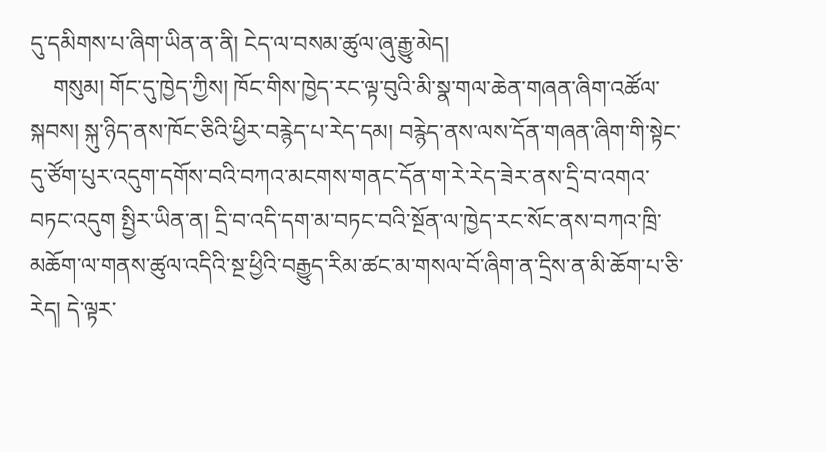དུ་དམིགས་པ་ཞིག་ཡིན་ན་ནི། ངེད་ལ་བསམ་ཚུལ་ཞུ་རྒྱུ་མེད།
    གསུམ། གོང་དུ་ཁྱེད་ཀྱིས། ཁོང་གིས་ཁྱེད་རང་ལྟ་བུའི་མི་སྣ་གལ་ཆེན་གཞན་ཞིག་འཚོལ་སྐབས། སྐུ་ཉིད་ནས་ཁོང་ཅིའི་ཕྱིར་བརྙེད་པ་རེད་དམ། བརྙེད་ནས་ལས་དོན་གཞན་ཞིག་གི་སྟེང་དུ་ཙོག་པུར་འདུག་དགོས་བའི་བཀའ་མངགས་གནང་དོན་ག་རེ་རེད་ཟེར་ནས་དྲི་བ་འགའ་བཏང་འདུག སྤྱིར་ཡིན་ན། དྲི་བ་འདི་དག་མ་བཏང་བའི་སྔོན་ལ་ཁྱེད་རང་སོང་ནས་བཀའ་ཁྲི་མཆོག་ལ་གནས་ཚུལ་འདིའི་སྔ་ཕྱིའི་བརྒྱུད་རིམ་ཚང་མ་གསལ་བོ་ཞིག་ན་དྲིས་ན་མི་ཆོག་པ་ཅི་རེད། དེ་ལྟར་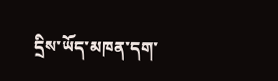དྲིས་ཡོད་མཁན་དག་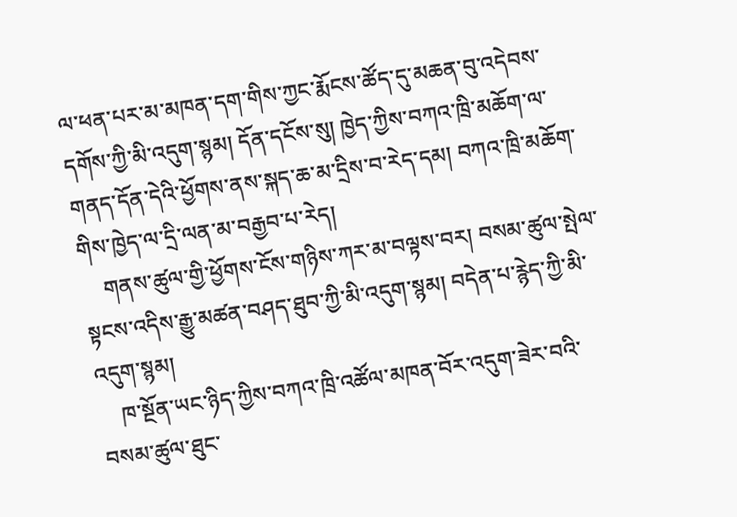ལ་ཕན་པར་མ་མཁན་དག་གིས་ཀྱང་རྨོངས་ཚོད་དུ་མཆན་བུ་འདེབས་དགོས་ཀྱི་མི་འདུག་སྙམ། དོན་དངོས་སུ། ཁྱེད་ཀྱིས་བཀའ་ཁྲི་མཆོག་ལ་གནད་དོན་དེའི་ཕྱོགས་ནས་སྐད་ཆ་མ་དྲིས་བ་རེད་དམ། བཀའ་ཁྲི་མཆོག་གིས་ཁྱེད་ལ་དྲི་ལན་མ་བརྒྱབ་པ་རེད།
    གནས་ཚུལ་གྱི་ཕྱོགས་ངོས་གཉིས་ཀར་མ་བལྟས་བར། བསམ་ཚུལ་སྤེལ་སྟངས་འདིས་རྒྱུ་མཚན་བཤད་ཐུབ་ཀྱི་མི་འདུག་སྙམ། བདེན་པ་རྙེད་ཀྱི་མི་འདུག་སྙམ།
    ཁ་སྔོན་ཡང་ཉིད་ཀྱིས་བཀའ་ཁྲི་འཚོལ་མཁན་བོར་འདུག་ཟེར་བའི་བསམ་ཚུལ་ཐུང་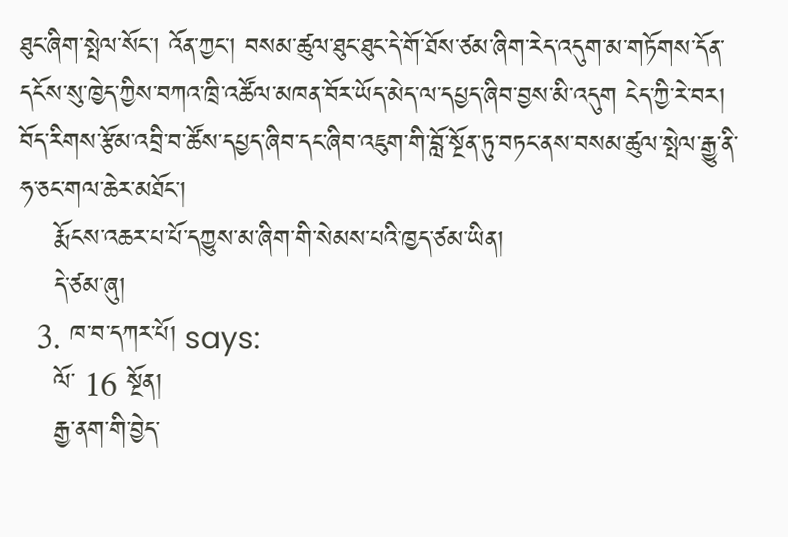ཐུང་ཞིག་སྤེལ་སོང་། འོན་ཀྱང་། བསམ་ཚུལ་ཐུང་ཐུང་དེ་གོ་ཐོས་ཙམ་ཞིག་རེད་འདུག་མ་གཏོགས་དོན་དངོས་སུ་ཁྱེད་ཀྱིས་བཀའ་ཁྲི་འཚོལ་མཁན་བོར་ཡོད་མེད་ལ་དཔྱད་ཞིབ་བྱས་མི་འདུག ངེད་ཀྱི་རེ་བར། བོད་རིགས་རྩོམ་འབྲི་བ་ཚོས་དཔྱད་ཞིབ་དང་ཞིབ་འཇུག་གི་བློ་སྔོན་ཏུ་བཏང་ནས་བསམ་ཚུལ་སྤེལ་རྒྱུ་ནི་ཧ་ཅང་གལ་ཆེར་མཐོང་།
    རྨོངས་འཆར་པ་པོ་དཀྱུས་མ་ཞིག་གི་སེམས་པའི་ཁྱད་ཙམ་ཡིན།
    དེ་ཙམ་ཞུ།
  3. ཁ་བ་དཀར་པོ། says:
    ལོ་ 16 སྔོན།
    རྒྱ་ནག་གི་བྱེད་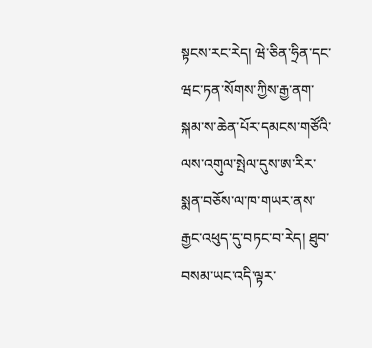སྟངས་རང་རེད། ཝེ་ཅིན་ཧྲིན་དང་ཝང་ཏན་སོགས་ཀྱིས་རྒྱ་ནག་སྐམ་ས་ཆེན་པོར་དམངས་གཙོའི་ལས་འགུལ་སྤེལ་དུས་ཨ་རིར་སྨན་བཅོས་ལ་ཁ་གཡར་ནས་རྒྱང་འཕུད་དུ་བཏང་བ་རེད། ཐུབ་བསམ་ཡང་འདི་ལྟར་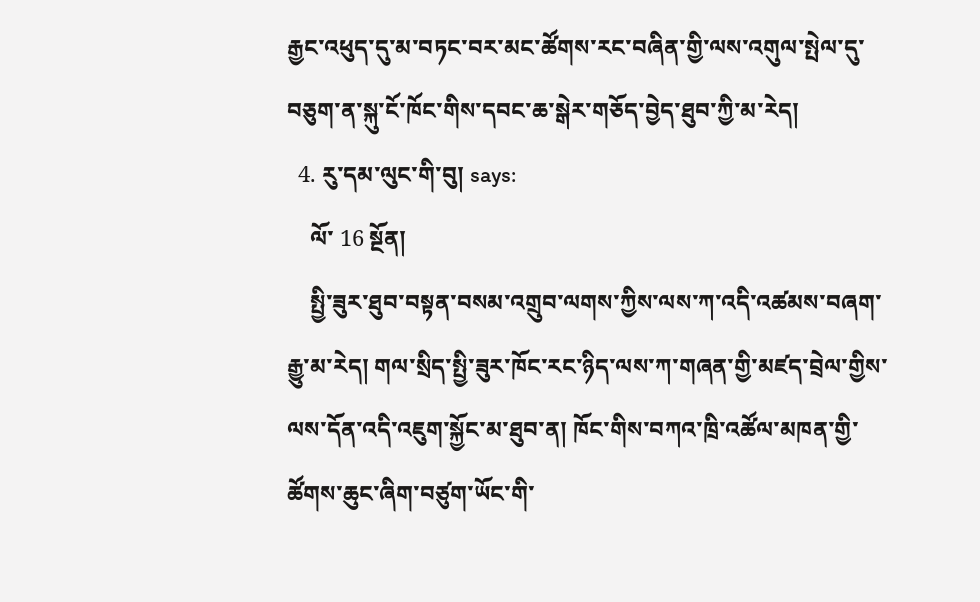རྒྱང་འཕུད་དུ་མ་བཏང་བར་མང་ཚོགས་རང་བཞིན་གྱི་ལས་འགུལ་སྤེལ་དུ་བཅུག་ན་སྐུ་ངོ་ཁོང་གིས་དབང་ཆ་སྒེར་གཅོད་བྱེད་ཐུབ་ཀྱི་མ་རེད།
  4. རུ་དམ་ལུང་གི་བུ། says:
    ལོ་ 16 སྔོན།
    སྤྱི་ཟུར་ཐུབ་བསྟན་བསམ་འགྲུབ་ལགས་ཀྱིས་ལས་ཀ་འདི་འཚམས་བཞག་རྒྱུ་མ་རེད། གལ་སྲིད་སྤྱི་ཟུར་ཁོང་རང་ཉིད་ལས་ཀ་གཞན་གྱི་མཛད་བྲེལ་གྱིས་ལས་དོན་འདི་འཇུག་སྐྱོང་མ་ཐུབ་ན། ཁོང་གིས་བཀའ་ཁྲི་འཚོལ་མཁན་གྱི་ཚོགས་ཆུང་ཞིག་བཙུག་ཡོང་གི་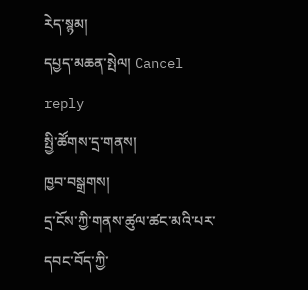རེད་སྙམ།
དཔྱད་མཆན་སྤེལ། Cancel reply
སྤྱི་ཚོགས་དྲ་གནས།
ཁྱབ་བསྒྲགས།
དྲ་ངོས་ཀྱི་གནས་ཚུལ་ཚང་མའི་པར་དབང་བོད་ཀྱི་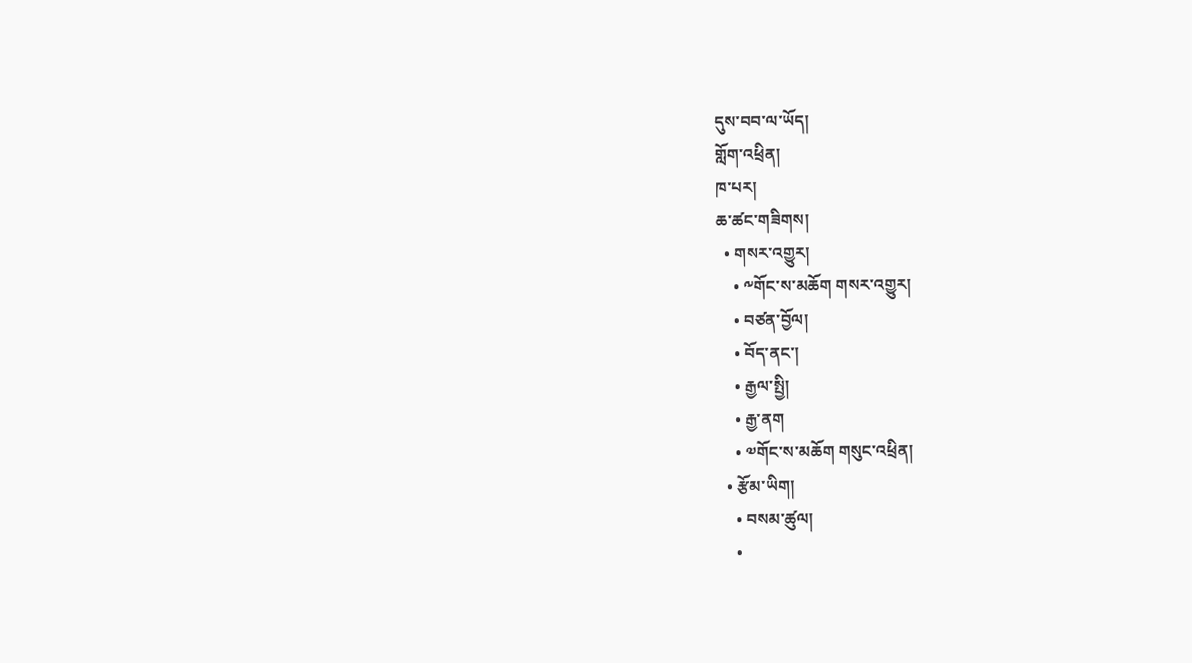དུས་བབ་ལ་ཡོད།
གློག་འཕྲིན།
ཁ་པར།
ཆ་ཚང་གཟིགས།
  • གསར་འགྱུར།
    • ༸གོང་ས་མཆོག གསར་འགྱུར།
    • བཙན་བྱོལ།
    • བོད་ནང་།
    • རྒྱལ་སྤྱི།
    • རྒྱ་ནག
    • ༧གོང་ས་མཆོག གསུང་འཕྲིན།
  • རྩོམ་ཡིག།
    • བསམ་ཚུལ།
    •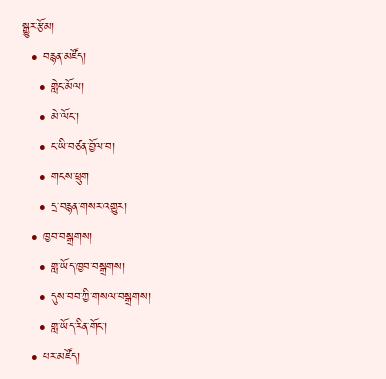སྒྱུར་རྩོམ།
  • བརྙན་མཛོད།
    • གླེང་མོལ།
    • མེ་ལོང་།
    • ང་ཡི་བཙན་བྱོལ་བ།
    • གངས་ཕྲུག
    • དྲ་བརྙན་གསར་འགྱུར།
  • ཁྱབ་བསྒྲགས།
    • གླ་ཡོད་ཁྱབ་བསྒྲགས།
    • དུས་བབ་ཀྱི་གསལ་བསྒྲགས།
    • གླ་ཡོད་རིན་གོང་།
  • པར་མཛོད།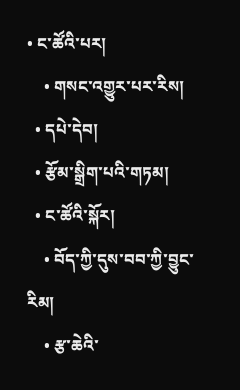• ང་ཚོའི་པར།
    • གསང་འགྱུར་པར་རིས།
  • དཔེ་དེབ།
  • རྩོམ་སྒྲིག་པའི་གཏམ།
  • ང་ཚོའི་སྐོར།
    • བོད་ཀྱི་དུས་བབ་ཀྱི་བྱུང་རིམ།
    • རྩ་ཆེའི་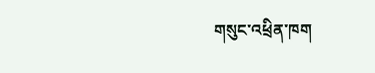གསུང་འཕྲིན་ཁག